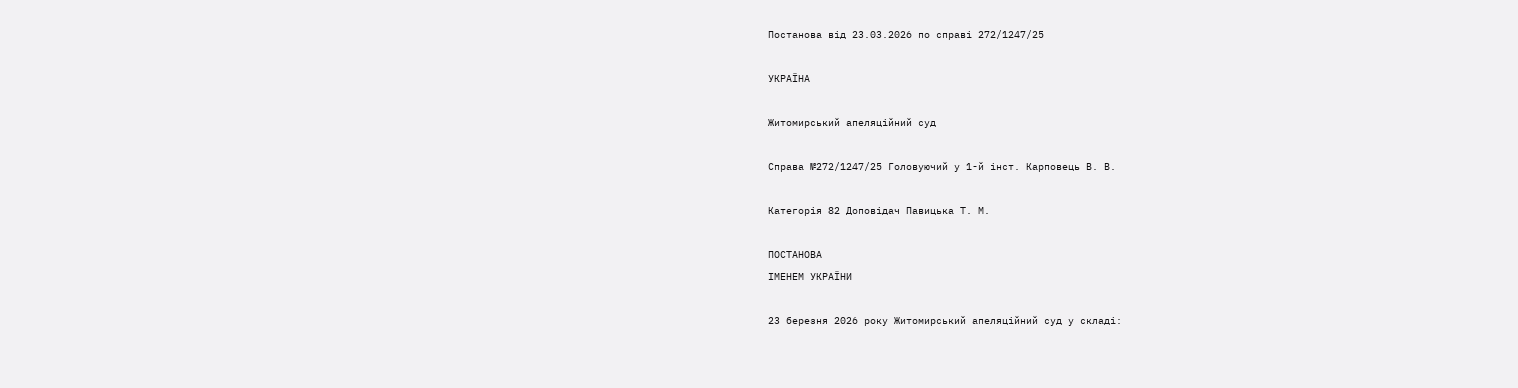Постанова від 23.03.2026 по справі 272/1247/25

УКРАЇНА

Житомирський апеляційний суд

Справа №272/1247/25 Головуючий у 1-й інст. Карповець В. В.

Категорія 82 Доповідач Павицька Т. М.

ПОСТАНОВА
ІМЕНЕМ УКРАЇНИ

23 березня 2026 року Житомирський апеляційний суд у складі: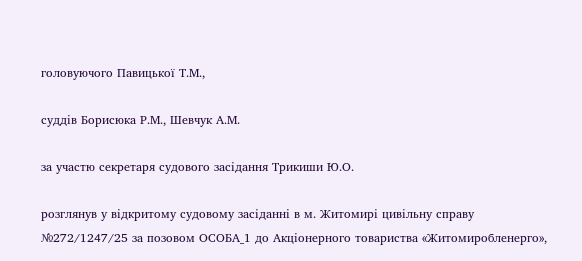головуючого Павицької Т.М.,

суддів Борисюка Р.М., Шевчук А.М.

за участю секретаря судового засідання Трикиши Ю.О.

розглянув у відкритому судовому засіданні в м. Житомирі цивільну справу №272/1247/25 за позовом ОСОБА_1 до Акціонерного товариства «Житомиробленерго»,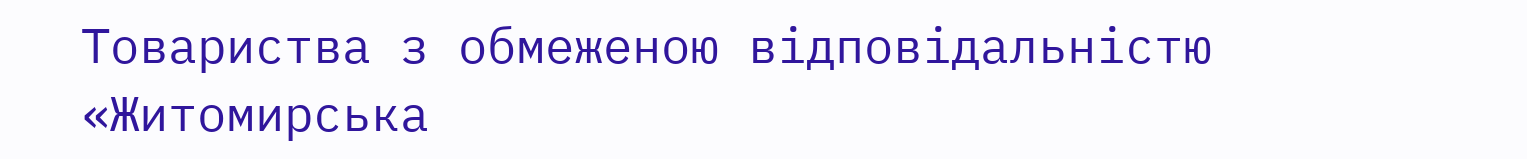Товариства з обмеженою відповідальністю «Житомирська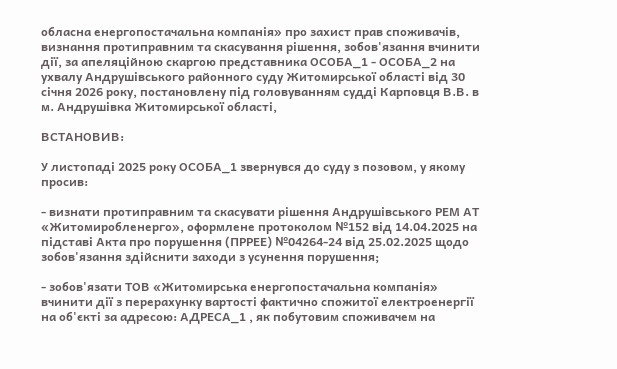обласна енергопостачальна компанія» про захист прав споживачів, визнання протиправним та скасування рішення, зобов'язання вчинити дії, за апеляційною скаргою представника ОСОБА_1 - ОСОБА_2 на ухвалу Андрушівського районного суду Житомирської області від 30 січня 2026 року, постановлену під головуванням судді Карповця В.В. в м. Андрушівка Житомирської області,

ВСТАНОВИВ:

У листопаді 2025 року ОСОБА_1 звернувся до суду з позовом, у якому просив:

- визнати протиправним та скасувати рішення Андрушівського РЕМ АТ «Житомиробленерго», оформлене протоколом №152 від 14.04.2025 на підставі Акта про порушення (ПРРЕЕ) №04264-24 від 25.02.2025 щодо зобов'язання здійснити заходи з усунення порушення;

- зобов'язати ТОВ «Житомирська енергопостачальна компанія» вчинити дії з перерахунку вартості фактично спожитої електроенергії на об'єкті за адресою: АДРЕСА_1 , як побутовим споживачем на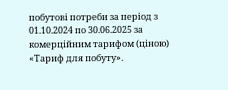побутові потреби за період з 01.10.2024 по 30.06.2025 за комерційним тарифом (ціною) «Тариф для побуту».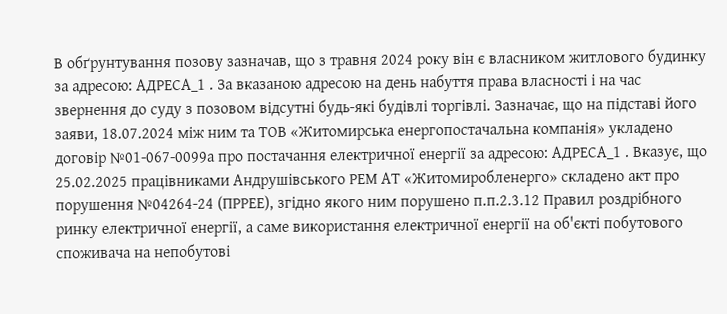В обґрунтування позову зазначав, що з травня 2024 року він є власником житлового будинку за адресою: АДРЕСА_1 . За вказаною адресою на день набуття права власності і на час звернення до суду з позовом відсутні будь-які будівлі торгівлі. Зазначає, що на підставі його заяви, 18.07.2024 між ним та ТОВ «Житомирська енергопостачальна компанія» укладено договір №01-067-0099а про постачання електричної енергії за адресою: АДРЕСА_1 . Вказує, що 25.02.2025 працівниками Андрушівського РЕМ АТ «Житомиробленерго» складено акт про порушення №04264-24 (ПРРЕЕ), згідно якого ним порушено п.п.2.3.12 Правил роздрібного ринку електричної енергії, а саме використання електричної енергії на об'єкті побутового споживача на непобутові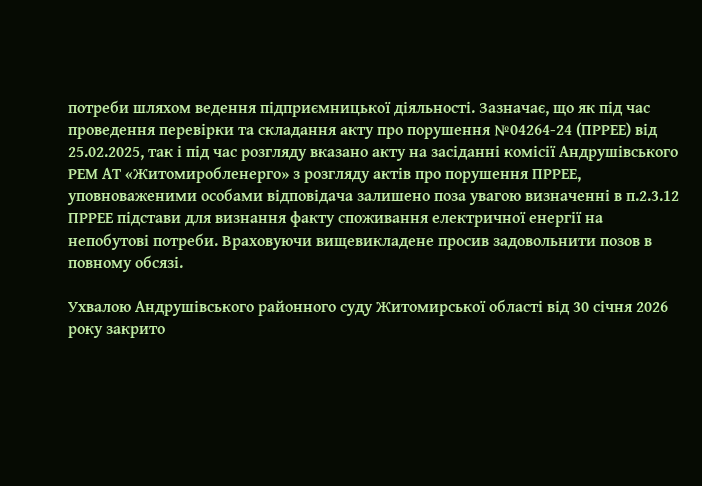потреби шляхом ведення підприємницької діяльності. Зазначає, що як під час проведення перевірки та складання акту про порушення №04264-24 (ПРРЕЕ) від 25.02.2025, так і під час розгляду вказано акту на засіданні комісії Андрушівського РЕМ АТ «Житомиробленерго» з розгляду актів про порушення ПРРЕЕ, уповноваженими особами відповідача залишено поза увагою визначенні в п.2.3.12 ПРРЕЕ підстави для визнання факту споживання електричної енергії на непобутові потреби. Враховуючи вищевикладене просив задовольнити позов в повному обсязі.

Ухвалою Андрушівського районного суду Житомирської області від 30 січня 2026 року закрито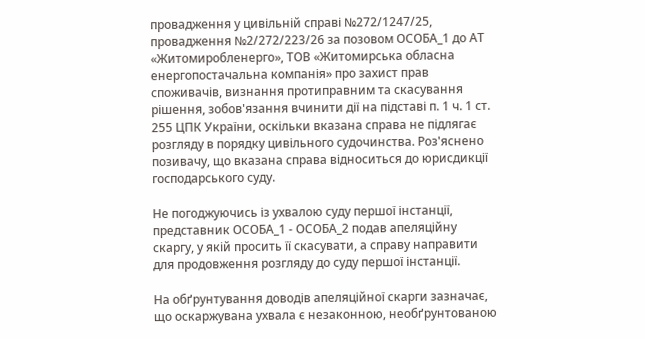провадження у цивільній справі №272/1247/25, провадження №2/272/223/26 за позовом ОСОБА_1 до АТ «Житомиробленерго», ТОВ «Житомирська обласна енергопостачальна компанія» про захист прав споживачів, визнання протиправним та скасування рішення, зобов'язання вчинити дії на підставі п. 1 ч. 1 ст. 255 ЦПК України, оскільки вказана справа не підлягає розгляду в порядку цивільного судочинства. Роз'яснено позивачу, що вказана справа відноситься до юрисдикції господарського суду.

Не погоджуючись із ухвалою суду першої інстанції, представник ОСОБА_1 - ОСОБА_2 подав апеляційну скаргу, у якій просить її скасувати, а справу направити для продовження розгляду до суду першої інстанції.

На обґрунтування доводів апеляційної скарги зазначає, що оскаржувана ухвала є незаконною, необґрунтованою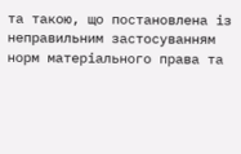та такою, що постановлена із неправильним застосуванням норм матеріального права та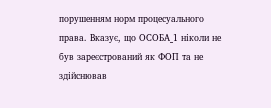порушенням норм процесуального права. Вказує, що ОСОБА_1 ніколи не був зареєстрований як ФОП та не здійснював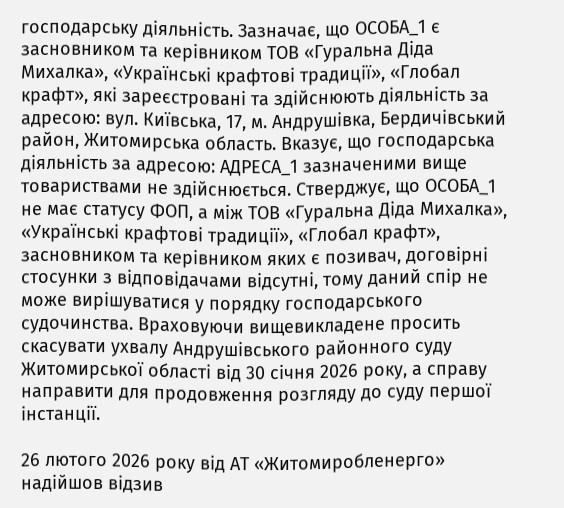господарську діяльність. Зазначає, що ОСОБА_1 є засновником та керівником ТОВ «Гуральна Діда Михалка», «Українські крафтові традиції», «Глобал крафт», які зареєстровані та здійснюють діяльність за адресою: вул. Київська, 17, м. Андрушівка, Бердичівський район, Житомирська область. Вказує, що господарська діяльність за адресою: АДРЕСА_1 зазначеними вище товариствами не здійснюється. Стверджує, що ОСОБА_1 не має статусу ФОП, а між ТОВ «Гуральна Діда Михалка», «Українські крафтові традиції», «Глобал крафт», засновником та керівником яких є позивач, договірні стосунки з відповідачами відсутні, тому даний спір не може вирішуватися у порядку господарського судочинства. Враховуючи вищевикладене просить скасувати ухвалу Андрушівського районного суду Житомирської області від 30 січня 2026 року, а справу направити для продовження розгляду до суду першої інстанції.

26 лютого 2026 року від АТ «Житомиробленерго» надійшов відзив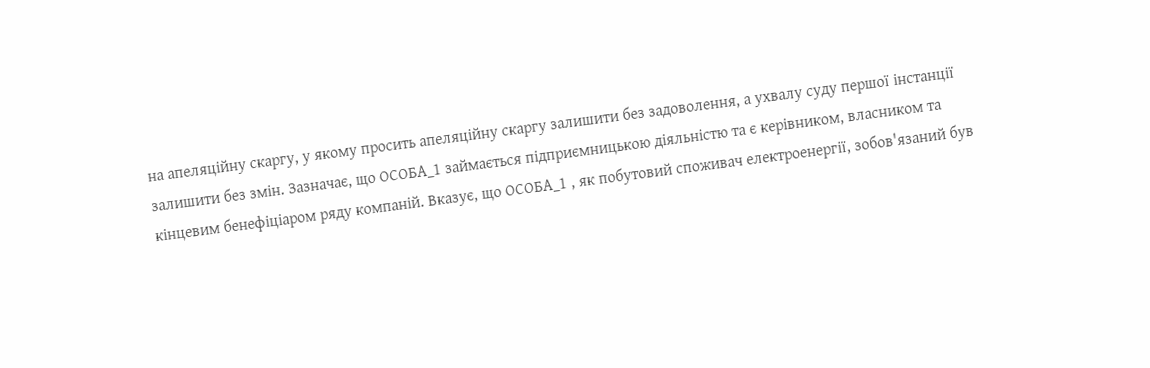на апеляційну скаргу, у якому просить апеляційну скаргу залишити без задоволення, а ухвалу суду першої інстанції залишити без змін. Зазначає, що ОСОБА_1 займається підприємницькою діяльністю та є керівником, власником та кінцевим бенефіціаром ряду компаній. Вказує, що ОСОБА_1 , як побутовий споживач електроенергії, зобов'язаний був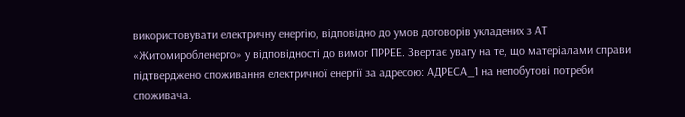використовувати електричну енергію, відповідно до умов договорів укладених з АТ «Житомиробленерго» у відповідності до вимог ПРРЕЕ. Звертає увагу на те, що матеріалами справи підтверджено споживання електричної енергії за адресою: АДРЕСА_1 на непобутові потреби споживача.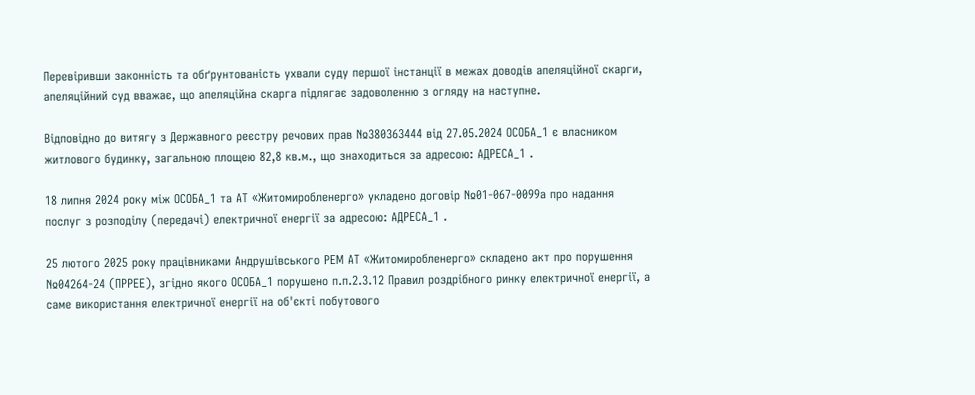Перевіривши законність та обґрунтованість ухвали суду першої інстанції в межах доводів апеляційної скарги, апеляційний суд вважає, що апеляційна скарга підлягає задоволенню з огляду на наступне.

Відповідно до витягу з Державного реєстру речових прав №380363444 від 27.05.2024 ОСОБА_1 є власником житлового будинку, загальною площею 82,8 кв.м., що знаходиться за адресою: АДРЕСА_1 .

18 липня 2024 року між ОСОБА_1 та АТ «Житомиробленерго» укладено договір №01-067-0099а про надання послуг з розподілу (передачі) електричної енергії за адресою: АДРЕСА_1 .

25 лютого 2025 року працівниками Андрушівського РЕМ АТ «Житомиробленерго» складено акт про порушення №04264-24 (ПРРЕЕ), згідно якого ОСОБА_1 порушено п.п.2.3.12 Правил роздрібного ринку електричної енергії, а саме використання електричної енергії на об'єкті побутового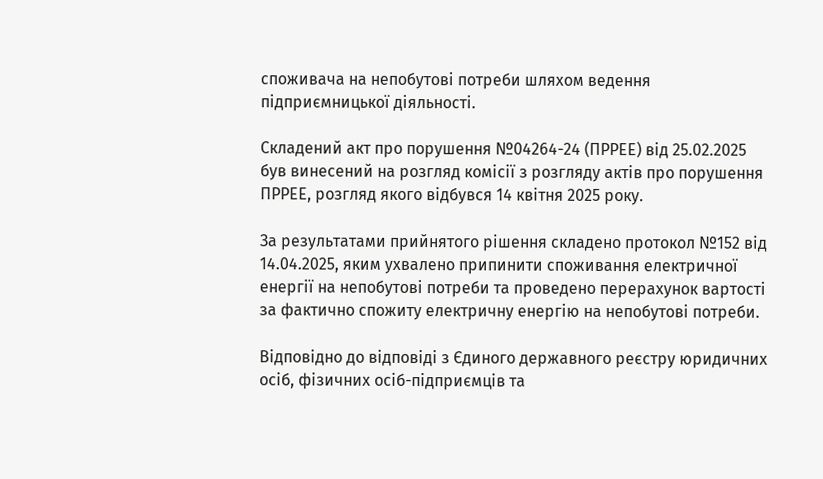споживача на непобутові потреби шляхом ведення підприємницької діяльності.

Складений акт про порушення №04264-24 (ПРРЕЕ) від 25.02.2025 був винесений на розгляд комісії з розгляду актів про порушення ПРРЕЕ, розгляд якого відбувся 14 квітня 2025 року.

За результатами прийнятого рішення складено протокол №152 від 14.04.2025, яким ухвалено припинити споживання електричної енергії на непобутові потреби та проведено перерахунок вартості за фактично спожиту електричну енергію на непобутові потреби.

Відповідно до відповіді з Єдиного державного реєстру юридичних осіб, фізичних осіб-підприємців та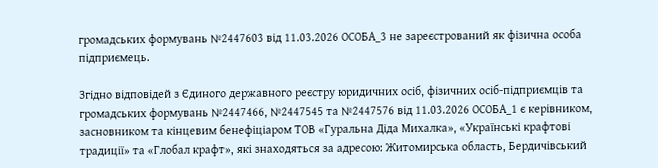громадських формувань №2447603 від 11.03.2026 ОСОБА_3 не зареєстрований як фізична особа підприємець.

Згідно відповідей з Єдиного державного реєстру юридичних осіб, фізичних осіб-підприємців та громадських формувань №2447466, №2447545 та №2447576 від 11.03.2026 ОСОБА_1 є керівником, засновником та кінцевим бенефіціаром ТОВ «Гуральна Діда Михалка», «Українські крафтові традиції» та «Глобал крафт», які знаходяться за адресою: Житомирська область, Бердичівський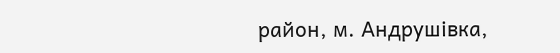район, м. Андрушівка,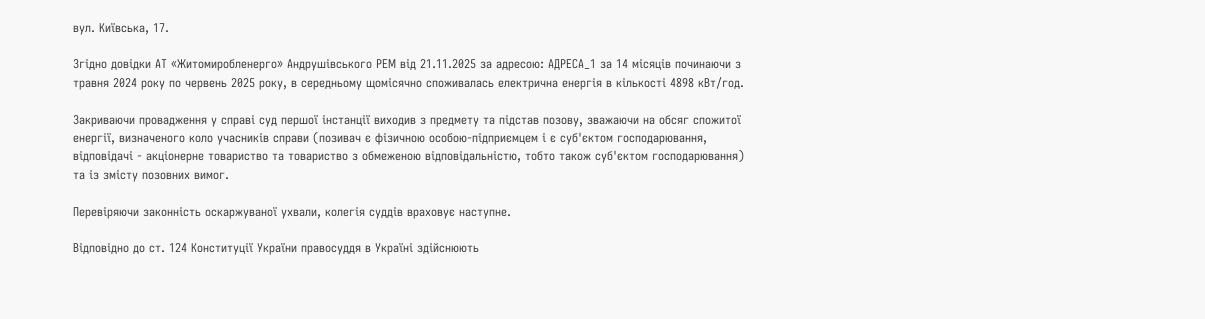вул. Київська, 17.

Згідно довідки АТ «Житомиробленерго» Андрушівського РЕМ від 21.11.2025 за адресою: АДРЕСА_1 за 14 місяців починаючи з травня 2024 року по червень 2025 року, в середньому щомісячно споживалась електрична енергія в кількості 4898 кВт/год.

Закриваючи провадження у справі суд першої інстанції виходив з предмету та підстав позову, зважаючи на обсяг спожитої енергії, визначеного коло учасників справи (позивач є фізичною особою-підприємцем і є суб'єктом господарювання, відповідачі - акціонерне товариство та товариство з обмеженою відповідальністю, тобто також суб'єктом господарювання) та із змісту позовних вимог.

Перевіряючи законність оскаржуваної ухвали, колегія суддів враховує наступне.

Відповідно до ст. 124 Конституції України правосуддя в Україні здійснюють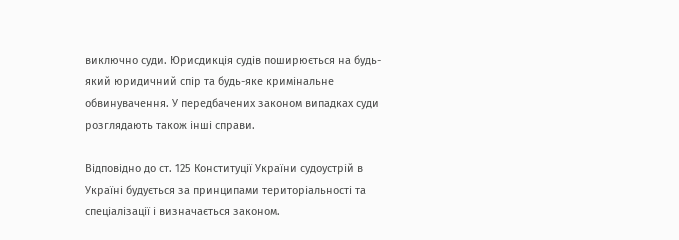виключно суди. Юрисдикція судів поширюється на будь-який юридичний спір та будь-яке кримінальне обвинувачення. У передбачених законом випадках суди розглядають також інші справи.

Відповідно до ст. 125 Конституції України судоустрій в Україні будується за принципами територіальності та спеціалізації і визначається законом.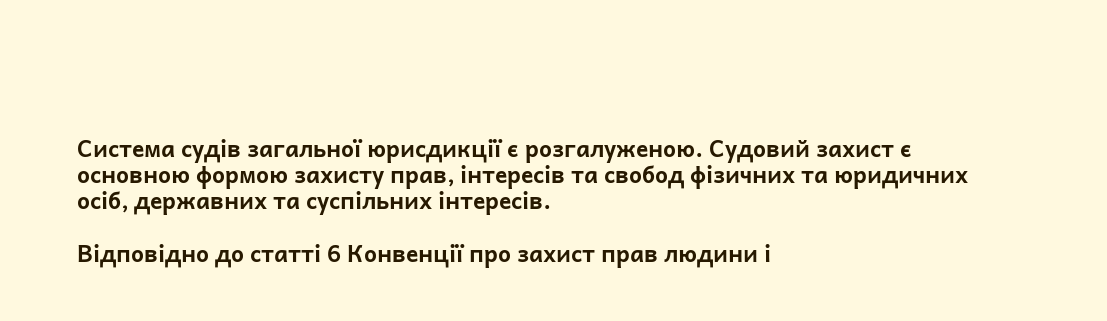Система судів загальної юрисдикції є розгалуженою. Судовий захист є основною формою захисту прав, інтересів та свобод фізичних та юридичних осіб, державних та суспільних інтересів.

Відповідно до статті 6 Конвенції про захист прав людини і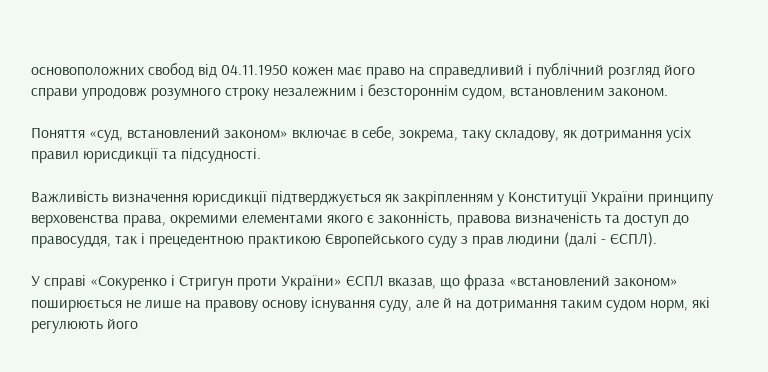основоположних свобод від 04.11.1950 кожен має право на справедливий і публічний розгляд його справи упродовж розумного строку незалежним і безстороннім судом, встановленим законом.

Поняття «суд, встановлений законом» включає в себе, зокрема, таку складову, як дотримання усіх правил юрисдикції та підсудності.

Важливість визначення юрисдикції підтверджується як закріпленням у Конституції України принципу верховенства права, окремими елементами якого є законність, правова визначеність та доступ до правосуддя, так і прецедентною практикою Європейського суду з прав людини (далі - ЄСПЛ).

У справі «Сокуренко і Стригун проти України» ЄСПЛ вказав, що фраза «встановлений законом» поширюється не лише на правову основу існування суду, але й на дотримання таким судом норм, які регулюють його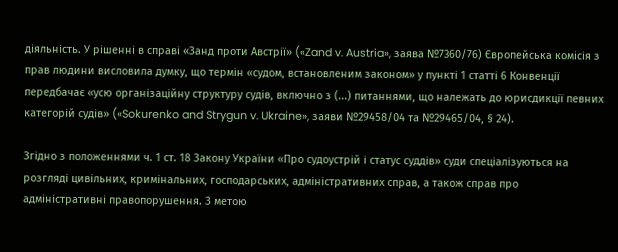діяльність. У рішенні в справі «Занд проти Австрії» («Zand v. Austria», заява №7360/76) Європейська комісія з прав людини висловила думку, що термін «судом, встановленим законом» у пункті 1 статті 6 Конвенції передбачає «усю організаційну структуру судів, включно з (...) питаннями, що належать до юрисдикції певних категорій судів» («Sokurenko and Strygun v. Ukraine», заяви №29458/04 та №29465/04, § 24).

Згідно з положеннями ч. 1 ст. 18 Закону України «Про судоустрій і статус суддів» суди спеціалізуються на розгляді цивільних, кримінальних, господарських, адміністративних справ, а також справ про адміністративні правопорушення. З метою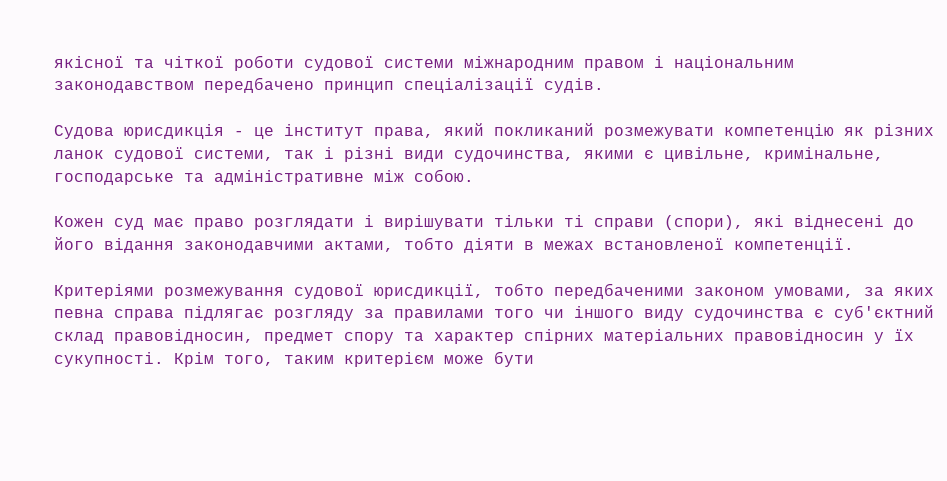якісної та чіткої роботи судової системи міжнародним правом і національним законодавством передбачено принцип спеціалізації судів.

Судова юрисдикція - це інститут права, який покликаний розмежувати компетенцію як різних ланок судової системи, так і різні види судочинства, якими є цивільне, кримінальне, господарське та адміністративне між собою.

Кожен суд має право розглядати і вирішувати тільки ті справи (спори), які віднесені до його відання законодавчими актами, тобто діяти в межах встановленої компетенції.

Критеріями розмежування судової юрисдикції, тобто передбаченими законом умовами, за яких певна справа підлягає розгляду за правилами того чи іншого виду судочинства є суб'єктний склад правовідносин, предмет спору та характер спірних матеріальних правовідносин у їх сукупності. Крім того, таким критерієм може бути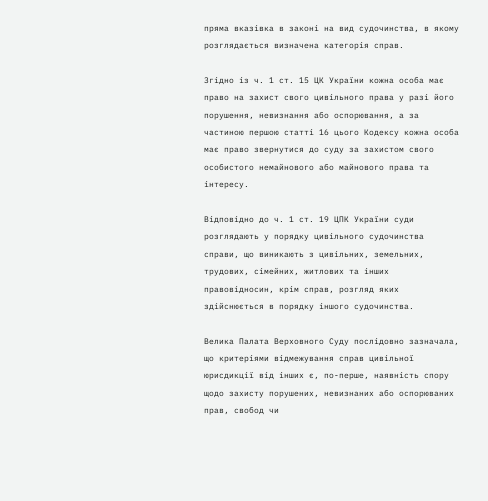пряма вказівка в законі на вид судочинства, в якому розглядається визначена категорія справ.

Згідно із ч. 1 ст. 15 ЦК України кожна особа має право на захист свого цивільного права у разі його порушення, невизнання або оспорювання, а за частиною першою статті 16 цього Кодексу кожна особа має право звернутися до суду за захистом свого особистого немайнового або майнового права та інтересу.

Відповідно до ч. 1 ст. 19 ЦПК України суди розглядають у порядку цивільного судочинства справи, що виникають з цивільних, земельних, трудових, сімейних, житлових та інших правовідносин, крім справ, розгляд яких здійснюється в порядку іншого судочинства.

Велика Палата Верховного Суду послідовно зазначала, що критеріями відмежування справ цивільної юрисдикції від інших є, по-перше, наявність спору щодо захисту порушених, невизнаних або оспорюваних прав, свобод чи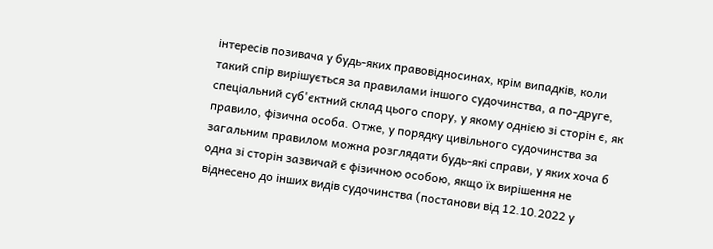інтересів позивача у будь-яких правовідносинах, крім випадків, коли такий спір вирішується за правилами іншого судочинства, а по-друге, спеціальний суб'єктний склад цього спору, у якому однією зі сторін є, як правило, фізична особа. Отже, у порядку цивільного судочинства за загальним правилом можна розглядати будь-які справи, у яких хоча б одна зі сторін зазвичай є фізичною особою, якщо їх вирішення не віднесено до інших видів судочинства (постанови від 12.10.2022 у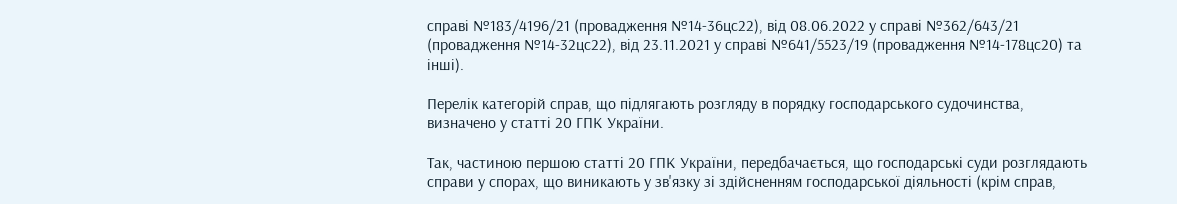справі №183/4196/21 (провадження №14-36цс22), від 08.06.2022 у справі №362/643/21 (провадження №14-32цс22), від 23.11.2021 у справі №641/5523/19 (провадження №14-178цс20) та інші).

Перелік категорій справ, що підлягають розгляду в порядку господарського судочинства, визначено у статті 20 ГПК України.

Так, частиною першою статті 20 ГПК України, передбачається, що господарські суди розглядають справи у спорах, що виникають у зв'язку зі здійсненням господарської діяльності (крім справ,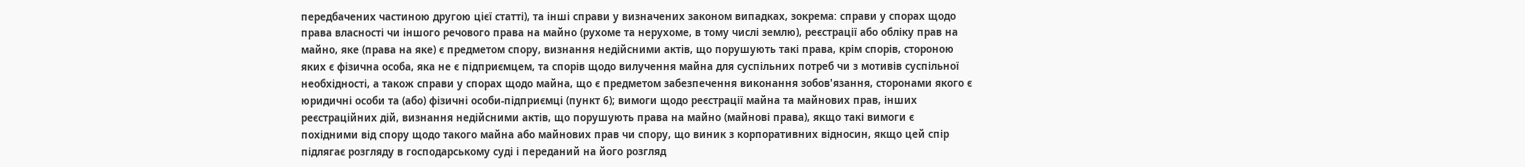передбачених частиною другою цієї статті), та інші справи у визначених законом випадках, зокрема: справи у спорах щодо права власності чи іншого речового права на майно (рухоме та нерухоме, в тому числі землю), реєстрації або обліку прав на майно, яке (права на яке) є предметом спору, визнання недійсними актів, що порушують такі права, крім спорів, стороною яких є фізична особа, яка не є підприємцем, та спорів щодо вилучення майна для суспільних потреб чи з мотивів суспільної необхідності, а також справи у спорах щодо майна, що є предметом забезпечення виконання зобов'язання, сторонами якого є юридичні особи та (або) фізичні особи-підприємці (пункт 6); вимоги щодо реєстрації майна та майнових прав, інших реєстраційних дій, визнання недійсними актів, що порушують права на майно (майнові права), якщо такі вимоги є похідними від спору щодо такого майна або майнових прав чи спору, що виник з корпоративних відносин, якщо цей спір підлягає розгляду в господарському суді і переданий на його розгляд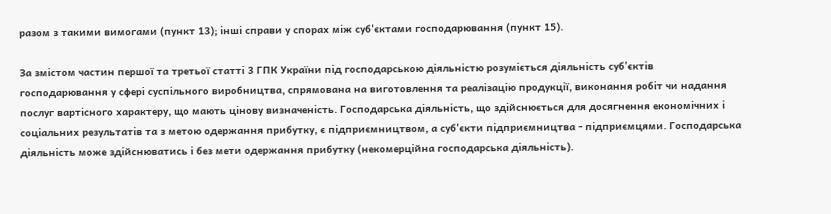разом з такими вимогами (пункт 13); інші справи у спорах між суб'єктами господарювання (пункт 15).

За змістом частин першої та третьої статті 3 ГПК України під господарською діяльністю розуміється діяльність суб'єктів господарювання у сфері суспільного виробництва, спрямована на виготовлення та реалізацію продукції, виконання робіт чи надання послуг вартісного характеру, що мають цінову визначеність. Господарська діяльність, що здійснюється для досягнення економічних і соціальних результатів та з метою одержання прибутку, є підприємництвом, а суб'єкти підприємництва - підприємцями. Господарська діяльність може здійснюватись і без мети одержання прибутку (некомерційна господарська діяльність).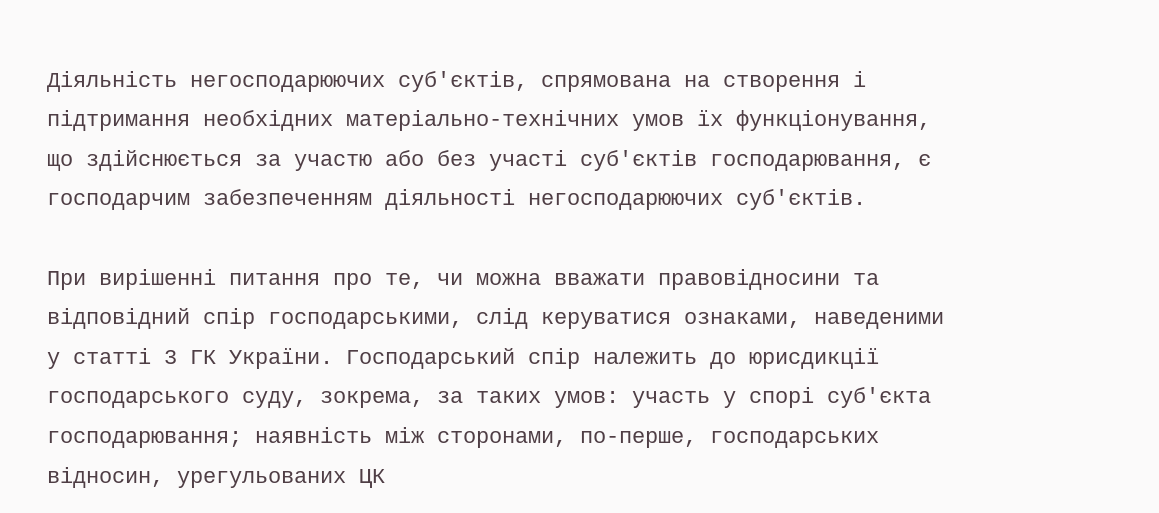Діяльність негосподарюючих суб'єктів, спрямована на створення і підтримання необхідних матеріально-технічних умов їх функціонування, що здійснюється за участю або без участі суб'єктів господарювання, є господарчим забезпеченням діяльності негосподарюючих суб'єктів.

При вирішенні питання про те, чи можна вважати правовідносини та відповідний спір господарськими, слід керуватися ознаками, наведеними у статті 3 ГК України. Господарський спір належить до юрисдикції господарського суду, зокрема, за таких умов: участь у спорі суб'єкта господарювання; наявність між сторонами, по-перше, господарських відносин, урегульованих ЦК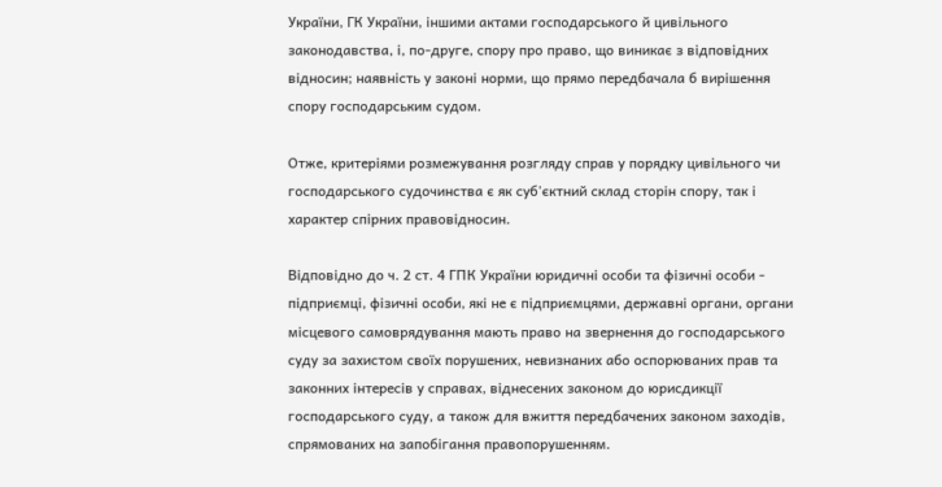України, ГК України, іншими актами господарського й цивільного законодавства, і, по-друге, спору про право, що виникає з відповідних відносин; наявність у законі норми, що прямо передбачала б вирішення спору господарським судом.

Отже, критеріями розмежування розгляду справ у порядку цивільного чи господарського судочинства є як суб'єктний склад сторін спору, так і характер спірних правовідносин.

Відповідно до ч. 2 ст. 4 ГПК України юридичні особи та фізичні особи - підприємці, фізичні особи, які не є підприємцями, державні органи, органи місцевого самоврядування мають право на звернення до господарського суду за захистом своїх порушених, невизнаних або оспорюваних прав та законних інтересів у справах, віднесених законом до юрисдикції господарського суду, а також для вжиття передбачених законом заходів, спрямованих на запобігання правопорушенням.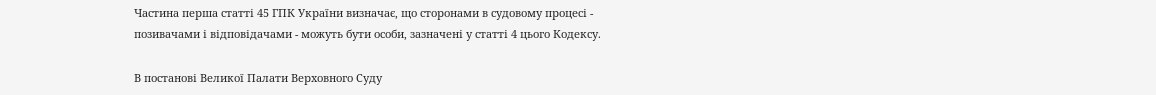Частина перша статті 45 ГПК України визначає, що сторонами в судовому процесі - позивачами і відповідачами - можуть бути особи, зазначені у статті 4 цього Кодексу.

В постанові Великої Палати Верховного Суду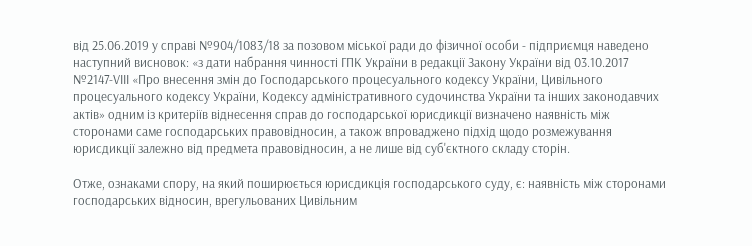від 25.06.2019 у справі №904/1083/18 за позовом міської ради до фізичної особи - підприємця наведено наступний висновок: «з дати набрання чинності ГПК України в редакції Закону України від 03.10.2017 №2147-VIII «Про внесення змін до Господарського процесуального кодексу України, Цивільного процесуального кодексу України, Кодексу адміністративного судочинства України та інших законодавчих актів» одним із критеріїв віднесення справ до господарської юрисдикції визначено наявність між сторонами саме господарських правовідносин, а також впроваджено підхід щодо розмежування юрисдикції залежно від предмета правовідносин, а не лише від суб'єктного складу сторін.

Отже, ознаками спору, на який поширюється юрисдикція господарського суду, є: наявність між сторонами господарських відносин, врегульованих Цивільним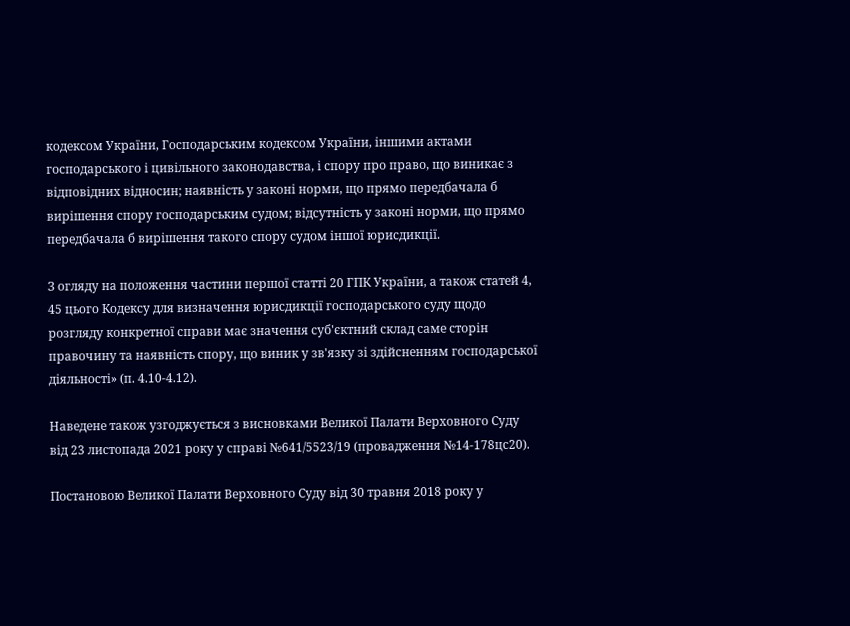кодексом України, Господарським кодексом України, іншими актами господарського і цивільного законодавства, і спору про право, що виникає з відповідних відносин; наявність у законі норми, що прямо передбачала б вирішення спору господарським судом; відсутність у законі норми, що прямо передбачала б вирішення такого спору судом іншої юрисдикції.

З огляду на положення частини першої статті 20 ГПК України, а також статей 4, 45 цього Кодексу для визначення юрисдикції господарського суду щодо розгляду конкретної справи має значення суб'єктний склад саме сторін правочину та наявність спору, що виник у зв'язку зі здійсненням господарської діяльності» (п. 4.10-4.12).

Наведене також узгоджується з висновками Великої Палати Верховного Суду від 23 листопада 2021 року у справі №641/5523/19 (провадження №14-178цс20).

Постановою Великої Палати Верховного Суду від 30 травня 2018 року у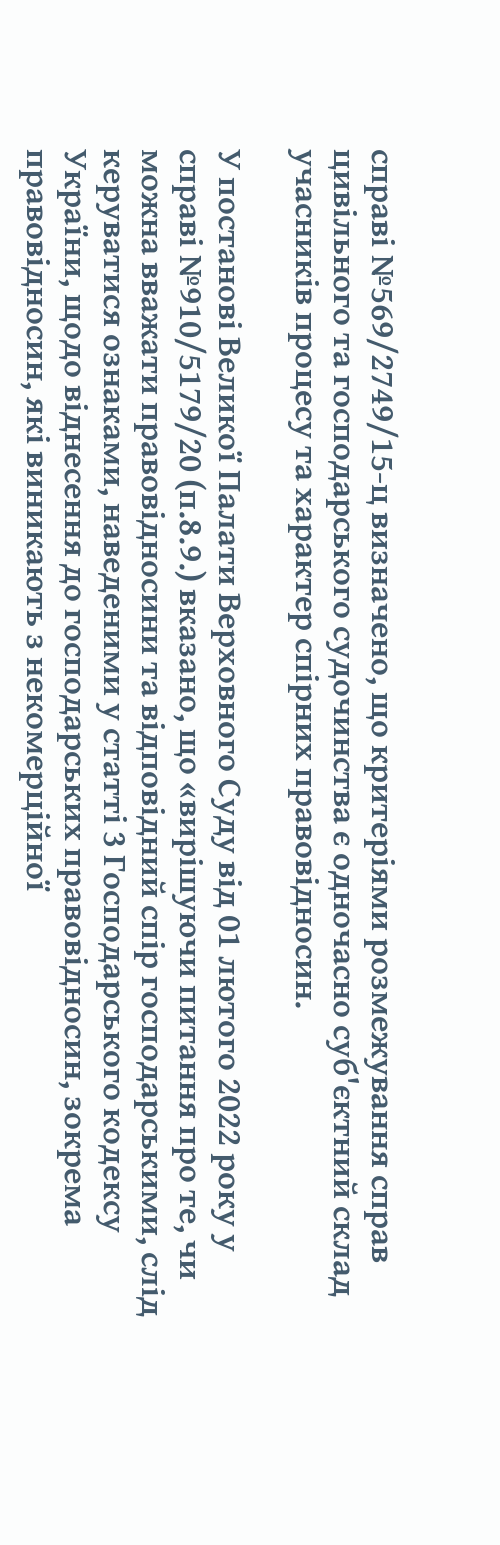справі №569/2749/15-ц визначено, що критеріями розмежування справ цивільного та господарського судочинства є одночасно суб'єктний склад учасників процесу та характер спірних правовідносин.

У постанові Великої Палати Верховного Суду від 01 лютого 2022 року у справі №910/5179/20 (п.8.9.) вказано, що «вирішуючи питання про те, чи можна вважати правовідносини та відповідний спір господарськими, слід керуватися ознаками, наведеними у статті 3 Господарського кодексу України, щодо віднесення до господарських правовідносин, зокрема правовідносин, які виникають з некомерційної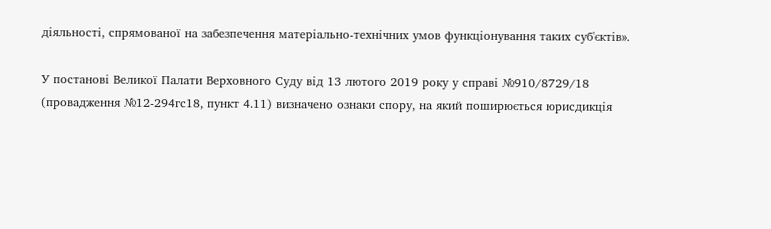діяльності, спрямованої на забезпечення матеріально-технічних умов функціонування таких суб'єктів».

У постанові Великої Палати Верховного Суду від 13 лютого 2019 року у справі №910/8729/18 (провадження №12-294гс18, пункт 4.11) визначено ознаки спору, на який поширюється юрисдикція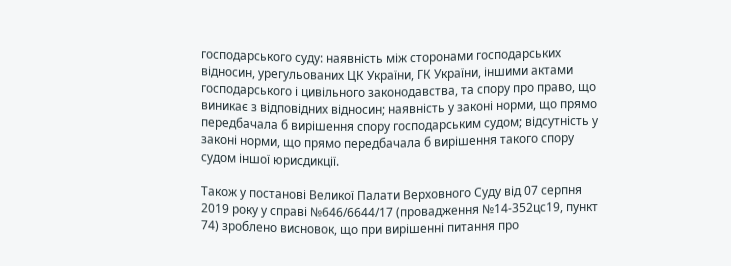господарського суду: наявність між сторонами господарських відносин, урегульованих ЦК України, ГК України, іншими актами господарського і цивільного законодавства, та спору про право, що виникає з відповідних відносин; наявність у законі норми, що прямо передбачала б вирішення спору господарським судом; відсутність у законі норми, що прямо передбачала б вирішення такого спору судом іншої юрисдикції.

Також у постанові Великої Палати Верховного Суду від 07 серпня 2019 року у справі №646/6644/17 (провадження №14-352цс19, пункт 74) зроблено висновок, що при вирішенні питання про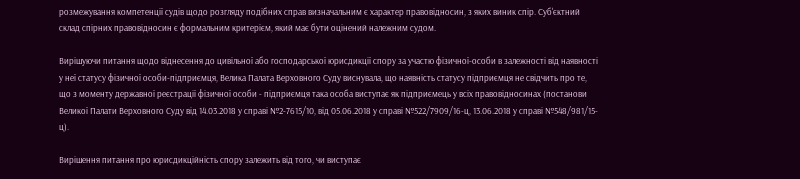розмежування компетенції судів щодо розгляду подібних справ визначальним є характер правовідносин, з яких виник спір. Суб'єктний склад спірних правовідносин є формальним критерієм, який має бути оцінений належним судом.

Вирішуючи питання щодо віднесення до цивільної або господарської юрисдикції спору за участю фізичної-особи в залежності від наявності у неї статусу фізичної особи-підприємця, Велика Палата Верховного Суду виснувала, що наявність статусу підприємця не свідчить про те, що з моменту державної реєстрації фізичної особи - підприємця така особа виступає як підприємець у всіх правовідносинах (постанови Великої Палати Верховного Суду від 14.03.2018 у справі №2-7615/10, від 05.06.2018 у справі №522/7909/16-ц, 13.06.2018 у справі №548/981/15-ц).

Вирішення питання про юрисдикційність спору залежить від того, чи виступає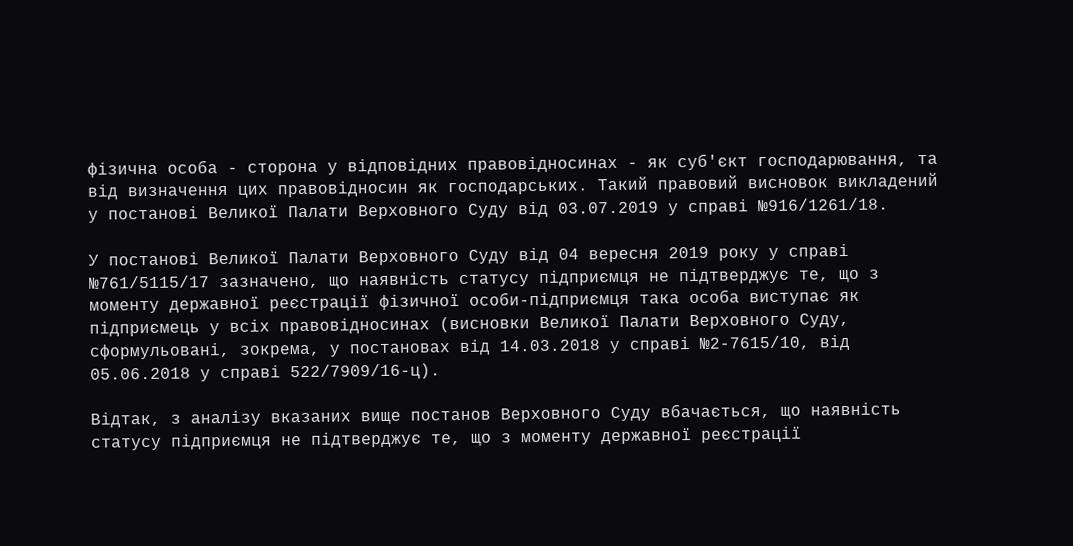фізична особа - сторона у відповідних правовідносинах - як суб'єкт господарювання, та від визначення цих правовідносин як господарських. Такий правовий висновок викладений у постанові Великої Палати Верховного Суду від 03.07.2019 у справі №916/1261/18.

У постанові Великої Палати Верховного Суду від 04 вересня 2019 року у справі №761/5115/17 зазначено, що наявність статусу підприємця не підтверджує те, що з моменту державної реєстрації фізичної особи-підприємця така особа виступає як підприємець у всіх правовідносинах (висновки Великої Палати Верховного Суду, сформульовані, зокрема, у постановах від 14.03.2018 у справі №2-7615/10, від 05.06.2018 у справі 522/7909/16-ц).

Відтак, з аналізу вказаних вище постанов Верховного Суду вбачається, що наявність статусу підприємця не підтверджує те, що з моменту державної реєстрації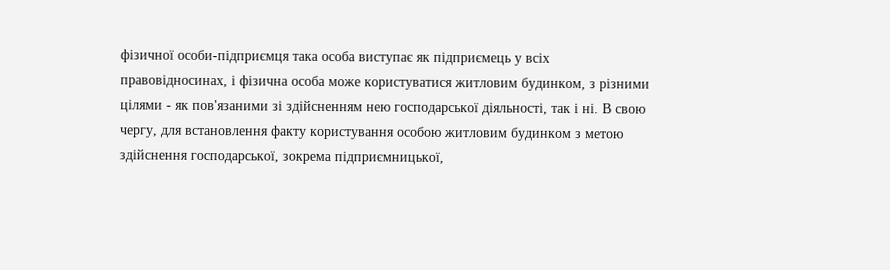фізичної особи-підприємця така особа виступає як підприємець у всіх правовідносинах, і фізична особа може користуватися житловим будинком, з різними цілями - як пов'язаними зі здійсненням нею господарської діяльності, так і ні. В свою чергу, для встановлення факту користування особою житловим будинком з метою здійснення господарської, зокрема підприємницької,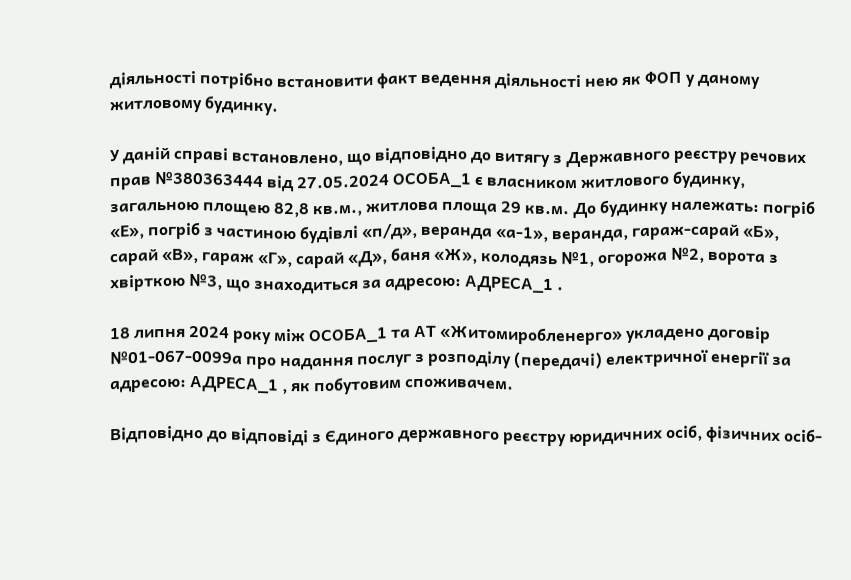діяльності потрібно встановити факт ведення діяльності нею як ФОП у даному житловому будинку.

У даній справі встановлено, що відповідно до витягу з Державного реєстру речових прав №380363444 від 27.05.2024 ОСОБА_1 є власником житлового будинку, загальною площею 82,8 кв.м., житлова площа 29 кв.м. До будинку належать: погріб «Е», погріб з частиною будівлі «п/д», веранда «а-1», веранда, гараж-сарай «Б», сарай «В», гараж «Г», сарай «Д», баня «Ж», колодязь №1, огорожа №2, ворота з хвірткою №3, що знаходиться за адресою: АДРЕСА_1 .

18 липня 2024 року між ОСОБА_1 та АТ «Житомиробленерго» укладено договір №01-067-0099а про надання послуг з розподілу (передачі) електричної енергії за адресою: АДРЕСА_1 , як побутовим споживачем.

Відповідно до відповіді з Єдиного державного реєстру юридичних осіб, фізичних осіб-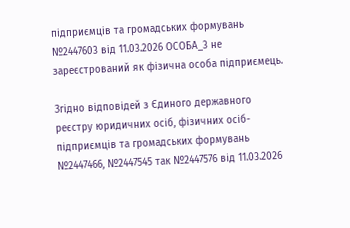підприємців та громадських формувань №2447603 від 11.03.2026 ОСОБА_3 не зареєстрований як фізична особа підприємець.

Згідно відповідей з Єдиного державного реєстру юридичних осіб, фізичних осіб-підприємців та громадських формувань №2447466, №2447545 так №2447576 від 11.03.2026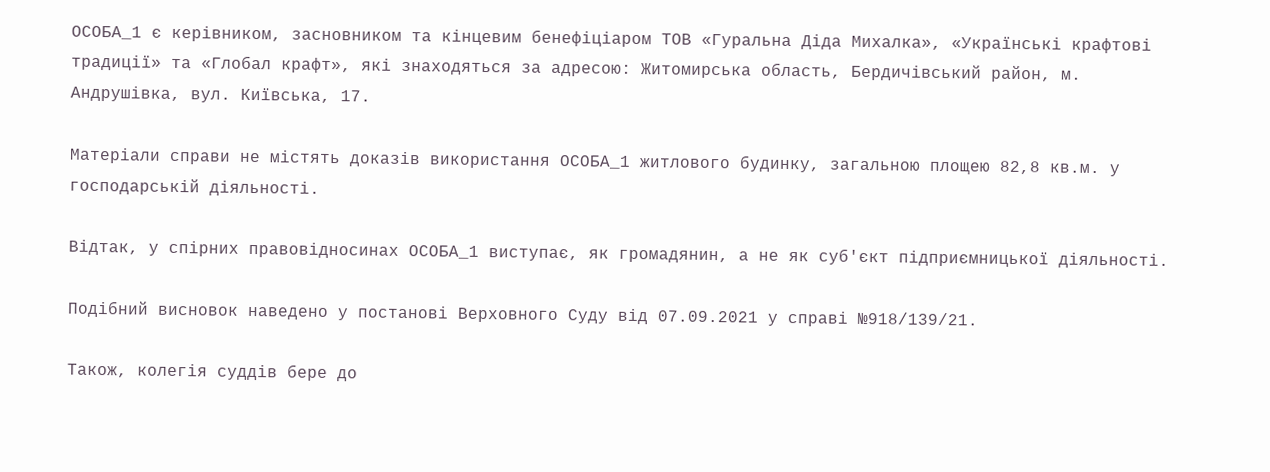ОСОБА_1 є керівником, засновником та кінцевим бенефіціаром ТОВ «Гуральна Діда Михалка», «Українські крафтові традиції» та «Глобал крафт», які знаходяться за адресою: Житомирська область, Бердичівський район, м. Андрушівка, вул. Київська, 17.

Матеріали справи не містять доказів використання ОСОБА_1 житлового будинку, загальною площею 82,8 кв.м. у господарській діяльності.

Відтак, у спірних правовідносинах ОСОБА_1 виступає, як громадянин, а не як суб'єкт підприємницької діяльності.

Подібний висновок наведено у постанові Верховного Суду від 07.09.2021 у справі №918/139/21.

Також, колегія суддів бере до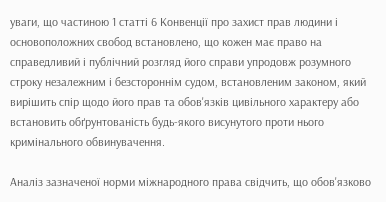уваги, що частиною 1 статті 6 Конвенції про захист прав людини і основоположних свобод встановлено, що кожен має право на справедливий і публічний розгляд його справи упродовж розумного строку незалежним і безстороннім судом, встановленим законом, який вирішить спір щодо його прав та обов'язків цивільного характеру або встановить обґрунтованість будь-якого висунутого проти нього кримінального обвинувачення.

Аналіз зазначеної норми міжнародного права свідчить, що обов'язково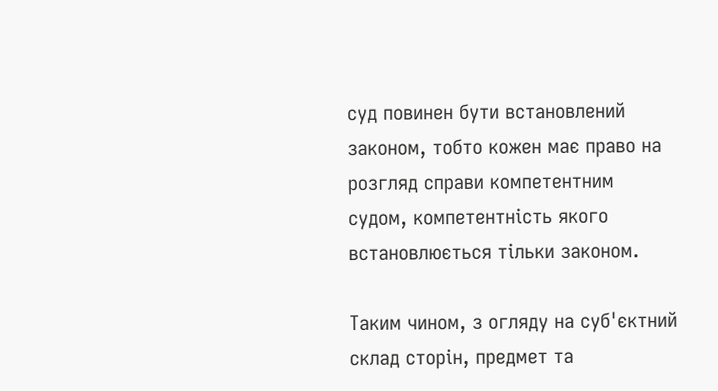суд повинен бути встановлений законом, тобто кожен має право на розгляд справи компетентним судом, компетентність якого встановлюється тільки законом.

Таким чином, з огляду на суб'єктний склад сторін, предмет та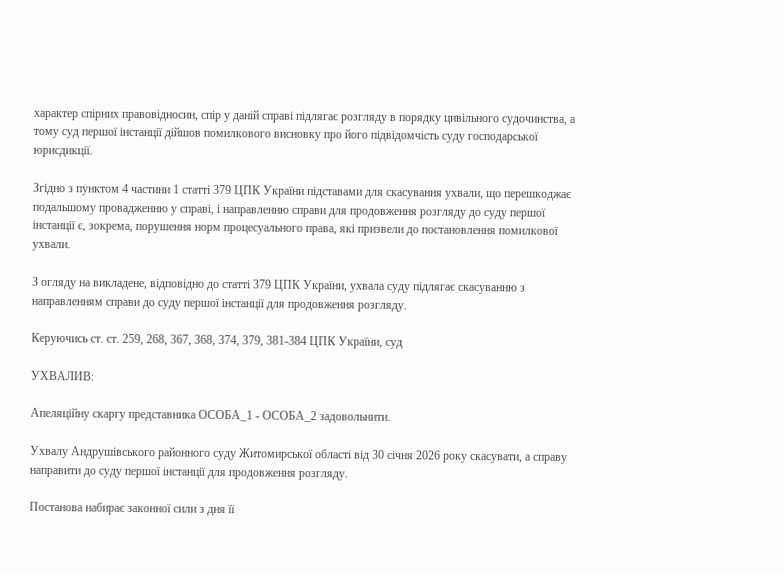характер спірних правовідносин, спір у даній справі підлягає розгляду в порядку цивільного судочинства, а тому суд першої інстанції дійшов помилкового висновку про його підвідомчість суду господарської юрисдикції.

Згідно з пунктом 4 частини 1 статті 379 ЦПК України підставами для скасування ухвали, що перешкоджає подальшому провадженню у справі, і направленню справи для продовження розгляду до суду першої інстанції є, зокрема, порушення норм процесуального права, які призвели до постановлення помилкової ухвали.

З огляду на викладене, відповідно до статті 379 ЦПК України, ухвала суду підлягає скасуванню з направленням справи до суду першої інстанції для продовження розгляду.

Керуючись ст. ст. 259, 268, 367, 368, 374, 379, 381-384 ЦПК України, суд

УХВАЛИВ:

Апеляційну скаргу представника ОСОБА_1 - ОСОБА_2 задовольнити.

Ухвалу Андрушівського районного суду Житомирської області від 30 січня 2026 року скасувати, а справу направити до суду першої інстанції для продовження розгляду.

Постанова набирає законної сили з дня її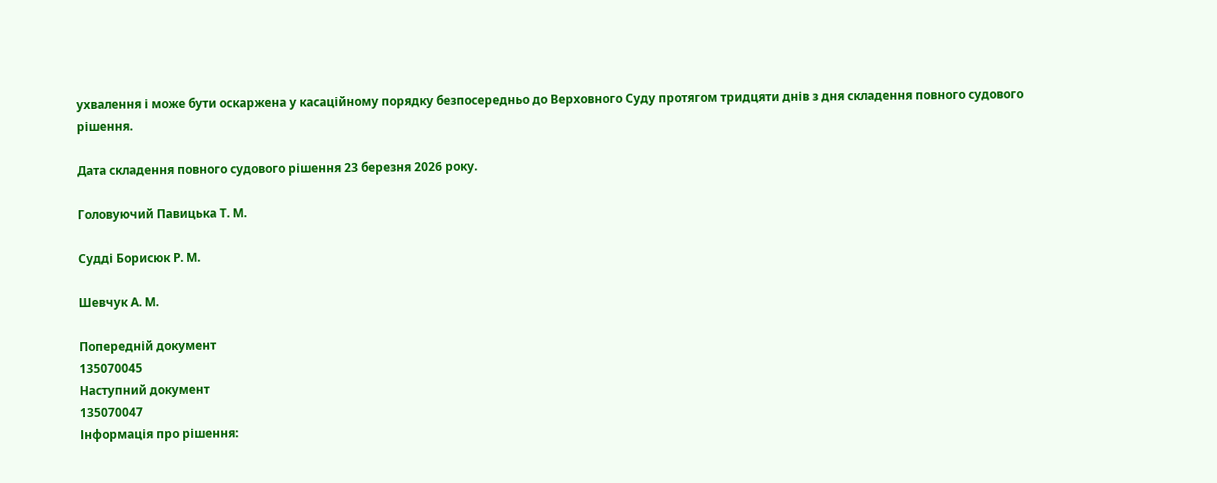ухвалення і може бути оскаржена у касаційному порядку безпосередньо до Верховного Суду протягом тридцяти днів з дня складення повного судового рішення.

Дата складення повного судового рішення 23 березня 2026 року.

Головуючий Павицька Т. М.

Судді Борисюк Р. М.

Шевчук А. М.

Попередній документ
135070045
Наступний документ
135070047
Інформація про рішення: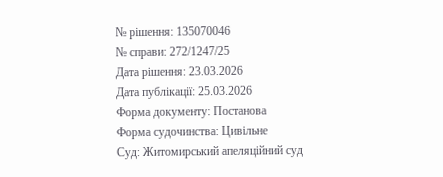№ рішення: 135070046
№ справи: 272/1247/25
Дата рішення: 23.03.2026
Дата публікації: 25.03.2026
Форма документу: Постанова
Форма судочинства: Цивільне
Суд: Житомирський апеляційний суд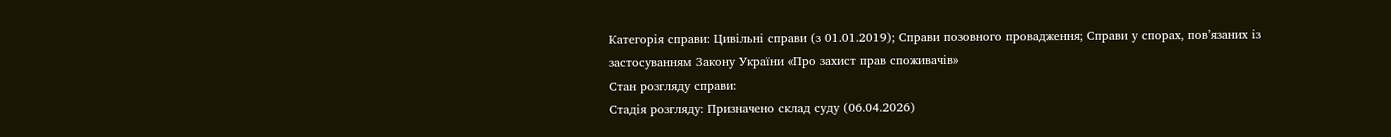Категорія справи: Цивільні справи (з 01.01.2019); Справи позовного провадження; Справи у спорах, пов’язаних із застосуванням Закону України «Про захист прав споживачів»
Стан розгляду справи:
Стадія розгляду: Призначено склад суду (06.04.2026)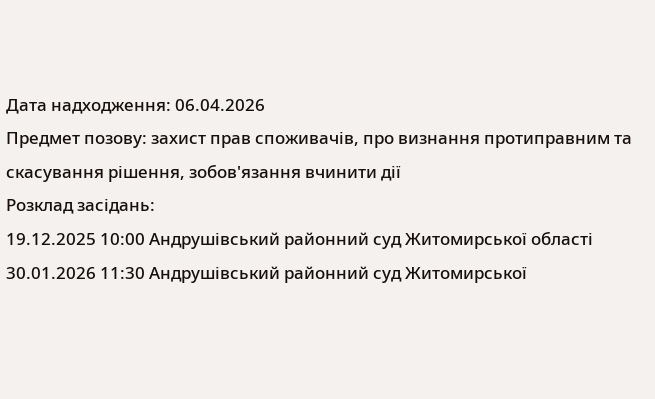Дата надходження: 06.04.2026
Предмет позову: захист прав споживачів, про визнання протиправним та скасування рішення, зобов'язання вчинити дії
Розклад засідань:
19.12.2025 10:00 Андрушівський районний суд Житомирської області
30.01.2026 11:30 Андрушівський районний суд Житомирської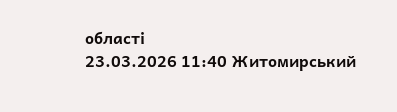області
23.03.2026 11:40 Житомирський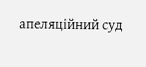апеляційний суд